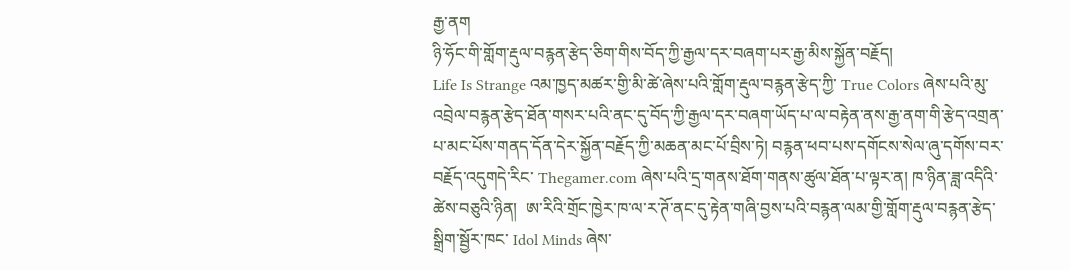རྒྱ་ནག
ཉི་ཧོང་གི་གློག་རྡུལ་བརྙན་རྩེད་ཅིག་གིས་བོད་ཀྱི་རྒྱལ་དར་བཞག་པར་རྒྱ་མིས་སྐྱོན་བརྗོད།
Life Is Strange འམ་ཁྱད་མཚར་གྱི་མི་ཚེ་ཞེས་པའི་གློག་རྡུལ་བརྙན་རྩེད་ཀྱི་ True Colors ཞེས་པའི་མུ་འབྲེལ་བརྙན་རྩེད་ཐོན་གསར་པའི་ནང་དུ་བོད་ཀྱི་རྒྱལ་དར་བཞག་ཡོད་པ་ལ་བརྟེན་ནས་རྒྱ་ནག་གི་རྩེད་འགྲན་པ་མང་པོས་གནད་དོན་དེར་སྐྱོན་བརྗོད་ཀྱི་མཆན་མང་པོ་བྲིས་ཏེ། བརྙན་ཕབ་པས་དགོངས་སེལ་ཞུ་དགོས་བར་བརྗོད་འདུགདེ་རིང་ Thegamer.com ཞེས་པའི་དྲ་གནས་ཐོག་གནས་ཚུལ་ཐོན་པ་ལྟར་ན། ཁ་ཉིན་ཟླ་འདིའི་ཚེས་བཅུའི་ཉིན།  ཨ་རིའི་གྲོང་ཁྱེར་ཁ་ལ་ར་ཊོ་ནང་དུ་རྟེན་གཞི་བྱས་པའི་བརྙན་ལམ་གྱི་གློག་རྡུལ་བརྙན་རྩེད་སྒྲིག་སྦྱོར་ཁང་ Idol Minds ཞེས་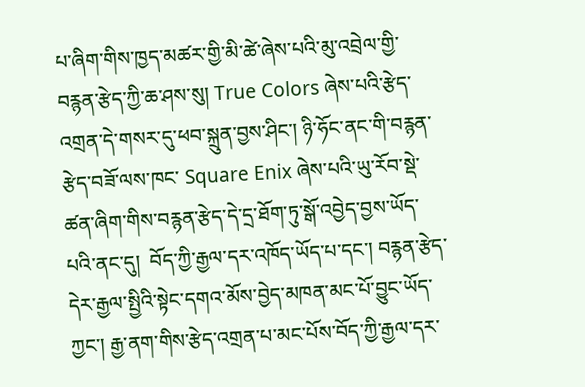པ་ཞིག་གིས་ཁྱད་མཚར་གྱི་མི་ཚེ་ཞེས་པའི་མུ་འབྲེལ་གྱི་བརྙན་རྩེད་ཀྱི་ཆ་ཤས་སུ། True Colors ཞེས་པའི་རྩེད་འགྲན་དེ་གསར་དུ་ཕབ་སྐྲུན་བྱས་ཤིང་། ཉི་ཧོང་ནང་གི་བརྙན་རྩེད་བཟོ་ལས་ཁང་ Square Enix ཞེས་པའི་ཡུ་རོབ་སྡེ་ཚན་ཞིག་གིས་བརྙན་རྩེད་དེ་དྲ་ཐོག་ཏུ་སྒོ་འབྱེད་བྱས་ཡོད་པའི་ནང་དུ།  བོད་ཀྱི་རྒྱལ་དར་འཁོད་ཡོད་པ་དང་། བརྙན་རྩེད་དེར་རྒྱལ་སྤྱིའི་སྟེང་དགའ་མོས་བྱེད་མཁན་མང་པོ་བྱུང་ཡོད་ཀྱང་། རྒྱ་ནག་གིས་རྩེད་འགྲན་པ་མང་པོས་བོད་ཀྱི་རྒྱལ་དར་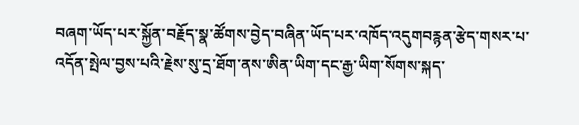བཞག་ཡོད་པར་སྐྱོན་བརྗོད་སྣ་ཚོགས་བྱེད་བཞིན་ཡོད་པར་འཁོད་འདུགབརྙན་རྩེད་གསར་པ་འདོན་སྤེལ་བྱས་པའི་རྗེས་སུ་དྲ་ཐོག་ནས་ཨིན་ཡིག་དང་རྒྱ་ཡིག་སོགས་སྐད་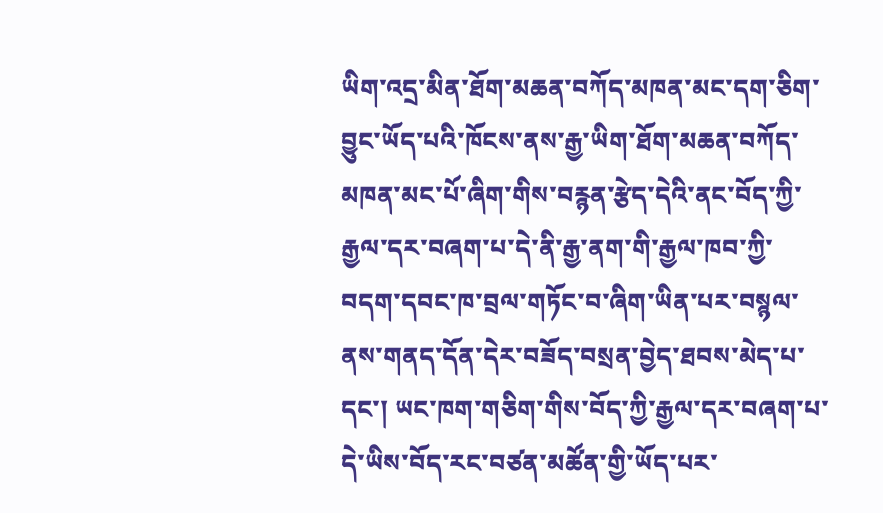ཡིག་འདྲ་མིན་ཐོག་མཆན་བཀོད་མཁན་མང་དག་ཅིག་བྱུང་ཡོད་པའི་ཁོངས་ནས་རྒྱ་ཡིག་ཐོག་མཆན་བཀོད་མཁན་མང་པོ་ཞིག་གིས་བརྙན་རྩེད་དེའི་ནང་བོད་ཀྱི་རྒྱལ་དར་བཞག་པ་དེ་ནི་རྒྱ་ནག་གི་རྒྱལ་ཁབ་ཀྱི་བདག་དབང་ཁ་བྲལ་གཏོང་བ་ཞིག་ཡིན་པར་བསྙལ་ནས་གནད་དོན་དེར་བཟོད་བསྲན་བྱེད་ཐབས་མེད་པ་དང་། ཡང་ཁག་གཅིག་གིས་བོད་ཀྱི་རྒྱལ་དར་བཞག་པ་དེ་ཡིས་བོད་རང་བཙན་མཚོན་གྱི་ཡོད་པར་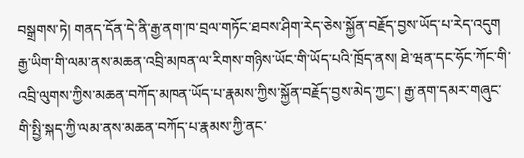བསྒྲགས་ཏེ། གནད་དོན་དེ་ནི་རྒྱ་ནག་ཁ་བྲལ་གཏོང་ཐབས་ཤིག་རེད་ཅེས་སྐྱོན་བརྗོད་བྱས་ཡོད་པ་རེད་འདུག རྒྱ་ཡིག་གི་ལམ་ནས་མཆན་འབྲི་མཁན་ལ་རིགས་གཉིས་ཡོང་གི་ཡོད་པའི་ཁྲོད་ནས། ཐེ་ཝན་དང་ཧོང་ཀོང་གི་འབྲི་ལུགས་ཀྱིས་མཆན་བཀོད་མཁན་ཡོད་པ་རྣམས་ཀྱིས་སྐྱོན་བརྗོད་བྱས་མེད་ཀྱང་། རྒྱ་ནག་དམར་གཞུང་གི་སྤྱི་སྐད་ཀྱི་ལམ་ནས་མཆན་བཀོད་པ་རྣམས་ཀྱི་ནང་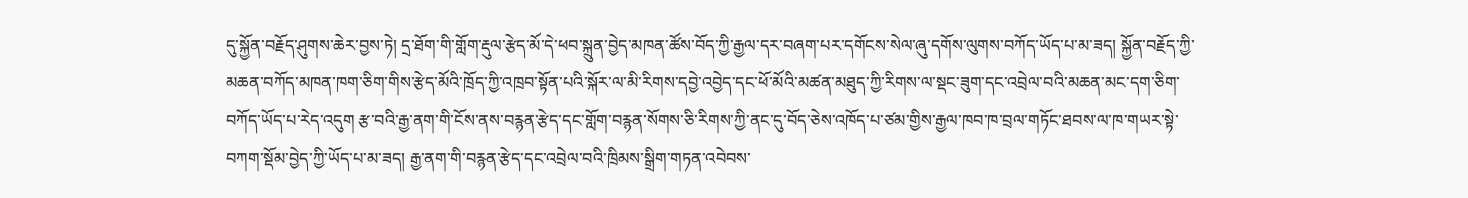དུ་སྐྱོན་བརྗོད་ཤུགས་ཆེར་བྱས་ཏེ། དྲ་ཐོག་གི་གློག་རྡུལ་རྩེད་མོ་དེ་ཕབ་སྐྲུན་བྱེད་མཁན་ཚོས་བོད་ཀྱི་རྒྱལ་དར་བཞག་པར་དགོངས་སེལ་ཞུ་དགོས་ལུགས་བཀོད་ཡོད་པ་མ་ཟད། སྐྱོན་བརྗོད་ཀྱི་མཆན་བཀོད་མཁན་ཁག་ཅིག་གིས་རྩེད་མོའི་ཁྲོད་ཀྱི་འཁྲབ་སྟོན་པའི་སྐོར་ལ་མི་རིགས་དབྱེ་འབྱེད་དང་ཕོ་མོའི་མཚན་མཐུད་ཀྱི་རིགས་ལ་སྡང་ཟུག་དང་འབྲེལ་བའི་མཆན་མང་དག་ཅིག་བཀོད་ཡོད་པ་རེད་འདུག རྩ་བའི་རྒྱ་ནག་གི་ངོས་ནས་བརྙན་རྩེད་དང་གློག་བརྙན་སོགས་ཅི་རིགས་ཀྱི་ནང་དུ་བོད་ཅེས་འཁོད་པ་ཙམ་གྱིས་རྒྱལ་ཁབ་ཁ་བྲལ་གཏོང་ཐབས་ལ་ཁ་གཡར་སྟེ་བཀག་སྡོམ་བྱེད་ཀྱི་ཡོད་པ་མ་ཟད། རྒྱ་ནག་གི་བརྙན་རྩེད་དང་འབྲེལ་བའི་ཁྲིམས་སྒྲིག་གཏན་འབེབས་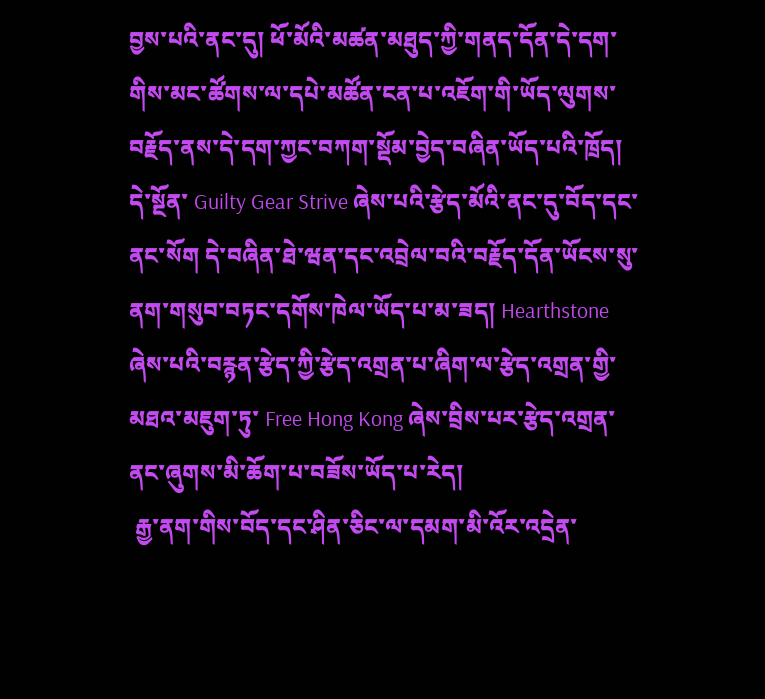བྱས་པའི་ནང་དུ། ཕོ་མོའི་མཚན་མཐུད་ཀྱི་གནད་དོན་དེ་དག་གིས་མང་ཚོགས་ལ་དཔེ་མཚོན་ངན་པ་འཇོག་གི་ཡོད་ལུགས་བརྗོད་ནས་དེ་དག་ཀྱང་བཀག་སྡོམ་བྱེད་བཞིན་ཡོད་པའི་ཁྲོད། དེ་སྔོན་ Guilty Gear Strive ཞེས་པའི་རྩེད་མོའི་ནང་དུ་བོད་དང་ནང་སོག དེ་བཞིན་ཐེ་ཝན་དང་འབྲེལ་བའི་བརྗོད་དོན་ཡོངས་སུ་ནག་གསུབ་བཏང་དགོས་ཁེལ་ཡོད་པ་མ་ཟད། Hearthstone ཞེས་པའི་བརྙན་རྩེད་ཀྱི་རྩེད་འགྲན་པ་ཞིག་ལ་རྩེད་འགྲན་གྱི་མཐའ་མཇུག་ཏུ་ Free Hong Kong ཞེས་བྲིས་པར་རྩེད་འགྲན་ནང་ཞུགས་མི་ཆོག་པ་བཟོས་ཡོད་པ་རེད།
 རྒྱ་ནག་གིས་བོད་དང་ཤིན་ཅིང་ལ་དམག་མི་འོར་འདྲེན་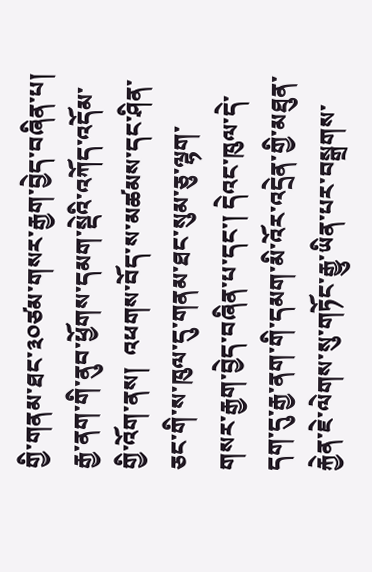གྱི་གནམ་ཐང་༣༠ཙམ་གསར་རྒྱག་བྱེད་བཞིན་པ།
རྒྱ་ནག་གི་ནུབ་ཕྱོགས་དམག་སྡེའི་འཀོད་འདོམ་གྱི་འོག་ནས།  འཕགས་བོད་ས་མཚམས་དང་ཤིན་ཅང་གི་ས་ཁུལ་དུ་གནམ་ཐང་སུམ་ཅུ་ལྷག་གསར་རྒྱག་བྱེད་བཞིན་པ་དང་། དེའང་ཁུལ་དེ་དག་དུ་རྒྱ་ནག་གི་དམག་མི་འོར་འདྲེན་གྱི་མཐུན་རྐྱེན་ཇེ་ལེགས་སུ་གཏོང་རྒྱུ་ཡིན་པར་བསྒྲགས་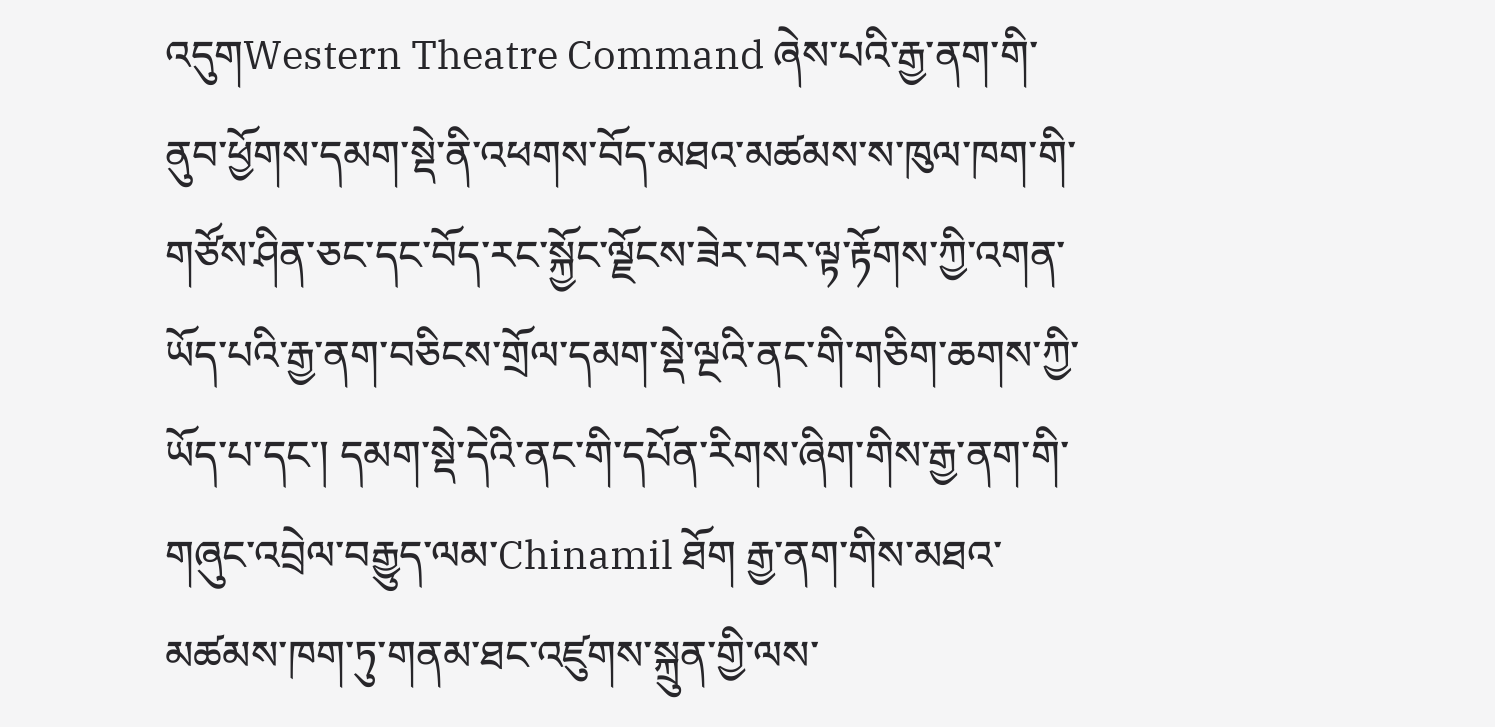འདུགWestern Theatre Command ཞེས་པའི་རྒྱ་ནག་གི་ནུབ་ཕྱོགས་དམག་སྡེ་ནི་འཕགས་བོད་མཐའ་མཚམས་ས་ཁུལ་ཁག་གི་གཙོས་ཤིན་ཅང་དང་བོད་རང་སྐྱོང་ལྗོངས་ཟེར་བར་ལྟ་རྟོགས་ཀྱི་འགན་ཡོད་པའི་རྒྱ་ནག་བཅིངས་གྲོལ་དམག་སྡེ་ལྔའི་ནང་གི་གཅིག་ཆགས་ཀྱི་ཡོད་པ་དང་། དམག་སྡེ་དེའི་ནང་གི་དཔོན་རིགས་ཞིག་གིས་རྒྱ་ནག་གི་གཞུང་འབྲེལ་བརྒྱུད་ལམ་Chinamil ཐོག རྒྱ་ནག་གིས་མཐའ་མཚམས་ཁག་ཏུ་གནམ་ཐང་འཛུགས་སྐྲུན་གྱི་ལས་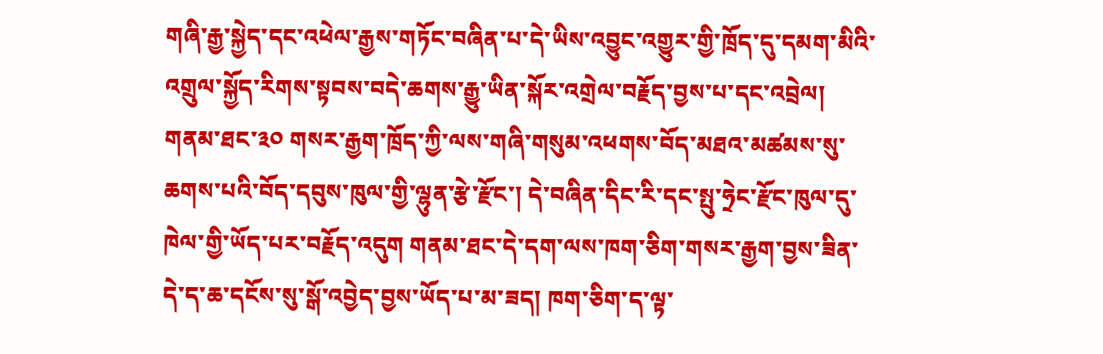གཞི་རྒྱ་སྐྱེད་དང་འཕེལ་རྒྱས་གཏོང་བཞིན་པ་དེ་ཡིས་འབྱུང་འགྱུར་གྱི་ཁྲོད་དུ་དམག་མིའི་འགྲུལ་སྐྱོད་རིགས་སྟབས་བདེ་ཆགས་རྒྱུ་ཡིན་སྐོར་འགྲེལ་བརྗོད་བྱས་པ་དང་འབྲེལ། གནམ་ཐང་༣༠ གསར་རྒྱག་ཁྲོད་ཀྱི་ལས་གཞི་གསུམ་འཕགས་བོད་མཐའ་མཚམས་སུ་ཆགས་པའི་བོད་དབུས་ཁུལ་གྱི་ལྷུན་རྩེ་རྫོང་། དེ་བཞིན་དིང་རི་དང་སྤུ་ཧྲེང་རྫོང་ཁུལ་དུ་ཁེལ་གྱི་ཡོད་པར་བརྗོད་འདུག གནམ་ཐང་དེ་དག་ལས་ཁག་ཅིག་གསར་རྒྱག་བྱས་ཟིན་དེ་ད་ཆ་དངོས་སུ་སྒོ་འབྱེད་བྱས་ཡོད་པ་མ་ཟད། ཁག་ཅིག་ད་ལྟ་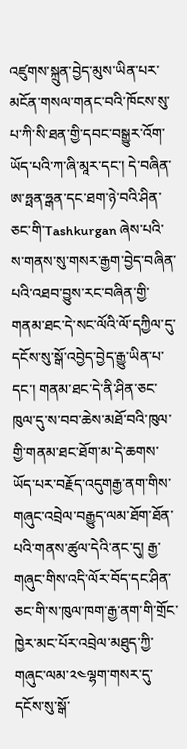འཛུགས་སྐྲུན་བྱེད་མུས་ཡིན་པར་མངོན་གསལ་གནང་བའི་ཁོངས་སུ་པ་ཀི་སི་ཐན་གྱི་དབང་བསྒྱུར་འོག་ཡོད་པའི་ཀ་ཞི་མཱར་དང་། དེ་བཞིན་ཨ་ཧྥན་ཧྒན་དང་ཐག་ཉེ་བའི་ཤིན་ཅང་གི་Tashkurgan ཞེས་པའི་ས་གནས་སུ་གསར་རྒྱག་བྱེད་བཞིན་པའི་འཐབ་བྱུས་རང་བཞིན་གྱི་གནམ་ཐང་དེ་སང་ལོའི་ལོ་དཀྱིལ་དུ་དངོས་སུ་སྒོ་འབྱེད་བྱེད་རྒྱུ་ཡིན་པ་དང་། གནམ་ཐང་དེ་ནི་ཤིན་ཅང་ཁུལ་དུ་ས་བབ་ཆེས་མཐོ་བའི་ཁུལ་གྱི་གནམ་ཐང་ཐོག་མ་དེ་ཆགས་ཡོད་པར་བརྗོད་འདུགརྒྱ་ནག་གིས་གཞུང་འབྲེལ་བརྒྱུད་ལམ་ཐོག་ཐོན་པའི་གནས་ཚུལ་དེའི་ནང་དུ། རྒྱ་གཞུང་གིས་འདི་ལོར་བོད་དང་ཤིན་ཅང་གི་ས་ཁུལ་ཁག་རྒྱ་ནག་གི་གྲོང་ཁྱེར་མང་པོར་འབྲེལ་མཐུད་ཀྱི་གཞུང་ལམ་༢༤ལྷག་གསར་དུ་དངོས་སུ་སྒོ་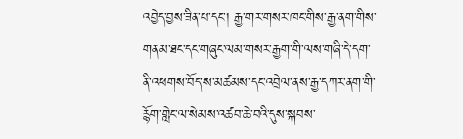འབྱེད་བྱས་ཟིན་པ་དང་། རྒྱ་གར་གསར་ཁང་གིས་རྒྱ་ནག་གིས་གནམ་ཐང་དང་གཞུང་ལམ་གསར་རྒྱག་གི་ལས་གཞི་དེ་དག་ནི་འཕགས་བོད་ས་མཚམས་དང་འབྲེལ་ནས་རྒྱ་དཀར་ནག་གི་རྙོག་གླེང་ལ་སེམས་འཚབ་ཆེ་བའི་དུས་སྐབས་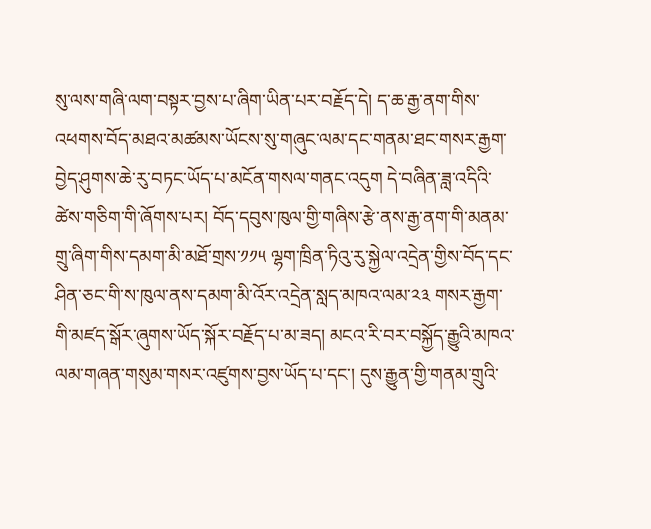སུ་ལས་གཞི་ལག་བསྟར་བྱས་པ་ཞིག་ཡིན་པར་བརྗོད་དེ། ད་ཆ་རྒྱ་ནག་གིས་འཕགས་བོད་མཐའ་མཚམས་ཡོངས་སུ་གཞུང་ལམ་དང་གནམ་ཐང་གསར་རྒྱག་བྱེད་ཤུགས་ཆེ་རུ་བཏང་ཡོད་པ་མངོན་གསལ་གནང་འདུག དེ་བཞིན་ཟླ་འདིའི་ཚེས་གཅིག་གི་ཞོགས་པར། བོད་དབུས་ཁུལ་གྱི་གཞིས་རྩེ་ནས་རྒྱ་ནག་གི་མནམ་གྲུ་ཞིག་གིས་དམག་མི་མཐོ་གྲས་༡༡༥ ལྷག་ཁྲིན་ཏིའུ་རུ་སྐྱེལ་འདྲེན་གྱིས་བོད་དང་ཤིན་ཅང་གི་ས་ཁུལ་ནས་དམག་མི་འོར་འདྲེན་སླད་མཁའ་ལམ་༢༣ གསར་རྒྱག་གི་མཛད་སྒོར་ཞུགས་ཡོད་སྐོར་བརྗོད་པ་མ་ཟད། མངའ་རི་བར་བསྐྱོད་རྒྱུའི་མཁའ་ལམ་གཞན་གསུམ་གསར་འཛུགས་བྱས་ཡོད་པ་དང་། དུས་རྒྱུན་གྱི་གནམ་གྲུའི་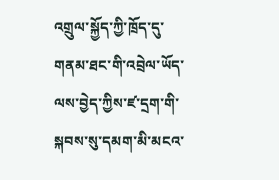འགྲུལ་སྐྱོད་ཀྱི་ཁྲོད་དུ་གནམ་ཐང་གི་འབྲེལ་ཡོད་ལས་བྱེད་ཀྱིས་ཛ་དྲག་གི་སྐབས་སུ་དམག་མི་མངའ་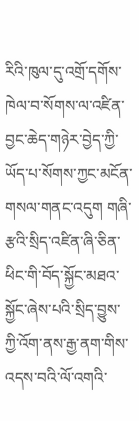རིའི་ཁུལ་དུ་འགྲོ་དགོས་ཁེལ་བ་སོགས་ལ་འཛིན་བྱང་ཆེད་གཉེར་བྱེད་ཀྱི་ཡོད་པ་སོགས་ཀྱང་མངོན་གསལ་གནང་འདུག གཞི་རྩའི་སྲིད་འཛིན་ཞི་ཅིན་ཕིང་གི་བོད་སྐྱོང་མཐའ་སྐྱོང་ཞེས་པའི་སྲིད་བྱུས་ཀྱི་འོག་ནས་རྒྱ་ནག་གིས་འདས་བའི་ལོ་འགའི་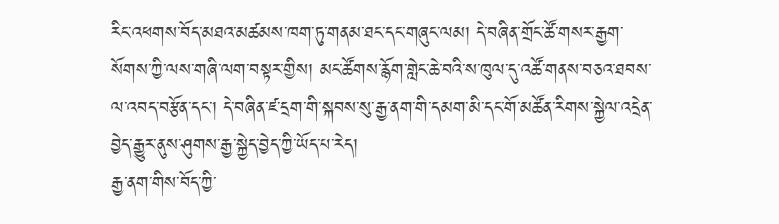རིང་འཕགས་བོད་མཐའ་མཚམས་ཁག་ཏུ་གནམ་ཐང་དང་གཞུང་ལམ། དེ་བཞིན་གྲོང་ཚོ་གསར་རྒྱག་སོགས་ཀྱི་ལས་གཞི་ལག་བསྟར་གྱིས། མང་ཚོགས་རྙོག་གླེང་ཆེ་བའི་ས་ཁུལ་དུ་འཚོ་གནས་བཅའ་ཐབས་ལ་འབད་བརྩོན་དང་། དེ་བཞིན་ཛ་དྲག་གི་སྐབས་སུ་རྒྱ་ནག་གི་དམག་མི་དང་གོ་མཚོན་རིགས་སྐྱེལ་འདྲེན་བྱེད་རྒྱུར་ནུས་ཤུགས་རྒྱ་སྐྱེད་བྱེད་ཀྱི་ཡོད་པ་རེད།
རྒྱ་ནག་གིས་བོད་ཀྱི་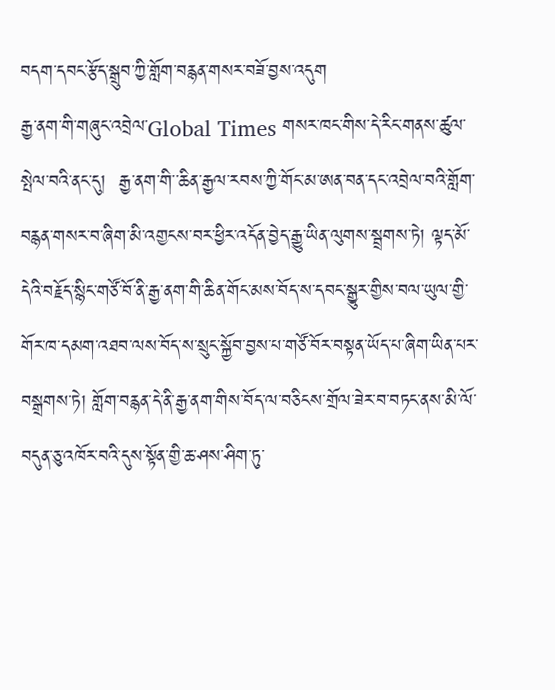བདག་དབང་རྩོད་སྒྲུབ་ཀྱི་གློག་བརྙན་གསར་བཟོ་བྱས་འདུག
རྒྱ་ནག་གི་གཞུང་འབྲེལ་Global Times གསར་ཁང་གིས་དེ་རིང་གནས་ཚུལ་སྤེལ་བའི་ནང་དུ།  རྒྱ་ནག་གི་་ཆིན་རྒྱལ་རབས་ཀྱི་གོང་མ་ཨན་བན་དང་འབྲེལ་བའི་གློག་བརྙན་གསར་བ་ཞིག་མི་འགྱངས་བར་ཕྱིར་འདོན་བྱེད་རྒྱུ་ཡིན་ལུགས་སྦྲགས་ཏེ། ལྟད་མོ་དེའི་བརྗོད་སྙིང་གཙོ་བོ་ནི་རྒྱ་ནག་གི་ཆིན་གོང་མས་བོད་ས་དབང་སྒྱུར་གྱིས་བལ་ཡུལ་གྱི་གོར་ཁ་དམག་འཐབ་ལས་བོད་ས་སྲུང་སྐྱོབ་བྱས་པ་གཙོ་བོར་བསྟན་ཡོད་པ་ཞིག་ཡིན་པར་བསྒྲགས་ཏེ། གློག་བརྙན་དེ་ནི་རྒྱ་ནག་གིས་བོད་ལ་བཅིངས་གྲོལ་ཟེར་བ་བཏང་ནས་མི་ལོ་བདུན་ཅུ་འཁོར་བའི་དུས་སྟོན་གྱི་ཆ་ཤས་ཤིག་ཏུ་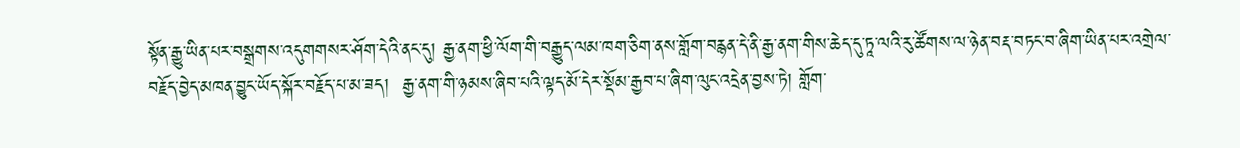སྟོན་རྒྱུ་ཡིན་པར་བསྒྲགས་འདུགགསར་ཤོག་དེའི་ནང་དུ། རྒྱ་ནག་ཕྱི་ལོག་གི་བརྒྱུད་ལམ་ཁག་ཅིག་ནས་གློག་བརྙན་དེ་ནི་རྒྱ་ནག་གིས་ཆེད་དུ་ཏཱ་ལའི་རུ་ཚོགས་ལ་ཉེན་བརྡ་བཏང་བ་ཞིག་ཡིན་པར་འགྲེལ་བརྗོད་བྱེད་མཁན་བྱུང་ཡོད་སྐོར་བརྗོད་པ་མ་ཟད།  རྒྱ་ནག་གི་ཉམས་ཞིབ་པའི་ལྟད་མོ་དེར་སྡོམ་རྒྱབ་པ་ཞིག་ལུང་འདྲེན་བྱས་ཏེ། གློག་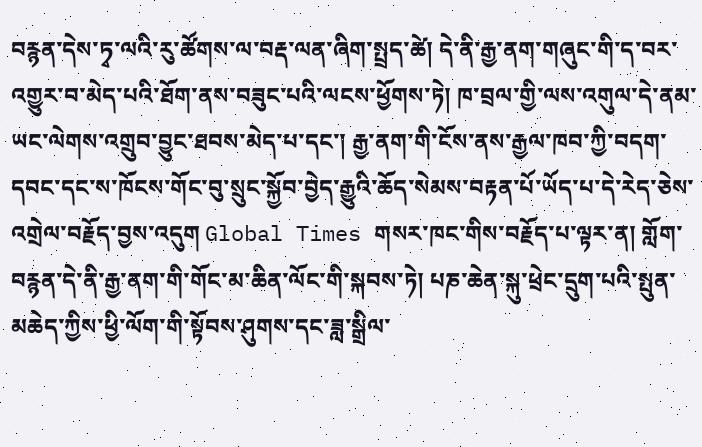བརྙན་དེས་ཏྭ་ལའི་རུ་ཚོགས་ལ་བརྡ་ལན་ཞིག་སྤྲད་ཚེ། དེ་ནི་རྒྱ་ནག་གཞུང་གི་ད་བར་འགྱུར་བ་མེད་པའི་ཐོག་ནས་བཟུང་པའི་ལངས་ཕྱོགས་ཏེ། ཁ་བྲལ་གྱི་ལས་འགུལ་དེ་ནམ་ཡང་ལེགས་འགྲུབ་བྱུང་ཐབས་མེད་པ་དང་། རྒྱ་ནག་གི་ངོས་ནས་རྒྱལ་ཁབ་ཀྱི་བདག་དབང་དང་ས་ཁོངས་གོང་བུ་སྲུང་སྐྱོབ་བྱེད་རྒྱུའི་ཆོད་སེམས་བརྟན་པོ་ཡོད་པ་དེ་རེད་ཅེས་འགྲེལ་བརྗོད་བྱས་འདུག Global Times གསར་ཁང་གིས་བརྗོད་པ་ལྟར་ན། གློག་བརྙན་དེ་ནི་རྒྱ་ནག་གི་གོང་མ་ཆིན་ལོང་གི་སྐབས་ཏེ། པཎ་ཆེན་སྐུ་ཕྲེང་དྲུག་པའི་སྤུན་མཆེད་ཀྱིས་ཕྱི་ལོག་གི་སྟོབས་ཤུགས་དང་ཟླ་སྒྲིལ་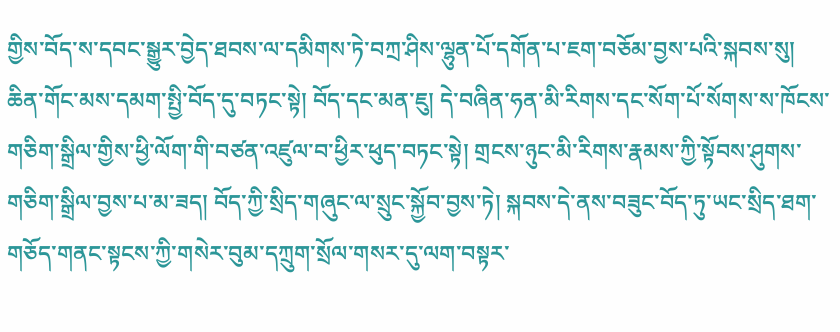གྱིས་བོད་ས་དབང་སྒྱུར་བྱེད་ཐབས་ལ་དམིགས་ཏེ་བཀྲ་ཤིས་ལྷུན་པོ་དགོན་པ་ཇག་བཅོམ་བྱས་པའི་སྐབས་སུ། ཆིན་གོང་མས་དམག་སྤྱི་བོད་དུ་བཏང་སྟེ། བོད་དང་མན་ཇུ། དེ་བཞིན་ཧན་མི་རིགས་དང་སོག་པོ་སོགས་ས་ཁོངས་གཅིག་སྒྲིལ་གྱིས་ཕྱི་ལོག་གི་བཙན་འཛུལ་བ་ཕྱིར་ཕུད་བཏང་སྟེ། གྲངས་ཉུང་མི་རིགས་རྣམས་ཀྱི་སྟོབས་ཤུགས་གཅིག་སྒྲིལ་བྱས་པ་མ་ཟད། བོད་ཀྱི་སྲིད་གཞུང་ལ་སྲུང་སྐྱོབ་བྱས་ཏེ། སྐབས་དེ་ནས་བཟུང་བོད་ཏུ་ཡང་སྲིད་ཐག་གཅོད་གནང་སྟངས་ཀྱི་གསེར་བུམ་དཀྲུག་སྲོལ་གསར་དུ་ལག་བསྟར་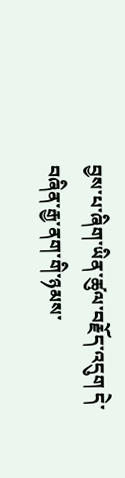བྱས་པ་ཞིག་ཡིན་ཚུལ་བརྗོད་འདུག དེ་བཞིན་རྒྱ་ནག་གི་ཉམས་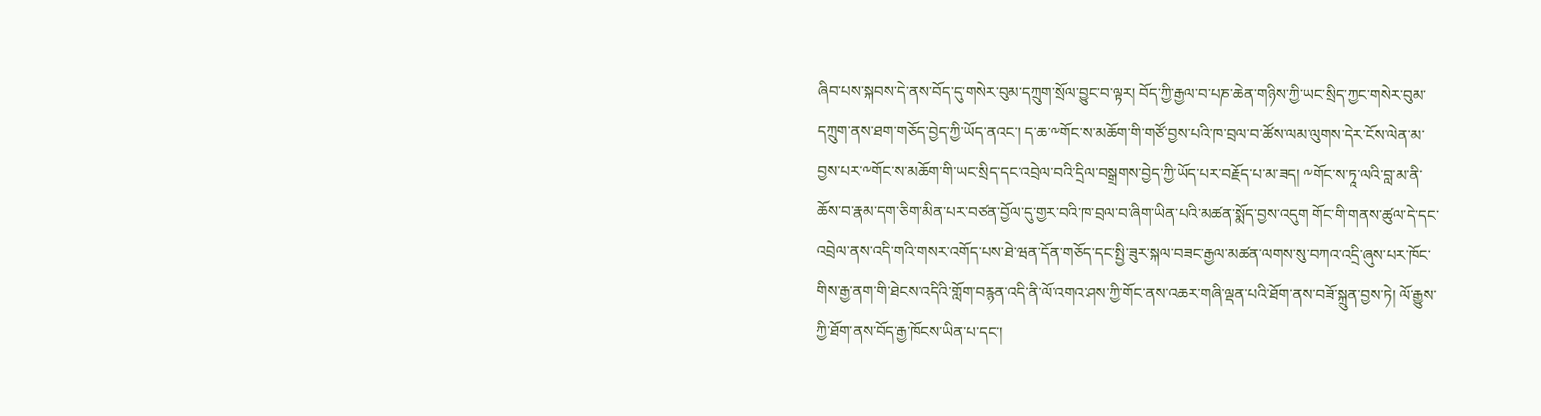ཞིབ་པས་སྐབས་དེ་ནས་བོད་དུ་གསེར་བུམ་དཀྲུག་སྲོལ་བྱུང་བ་ལྟར། བོད་ཀྱི་རྒྱལ་བ་པཎ་ཆེན་གཉིས་ཀྱི་ཡང་སྲིད་ཀྱང་གསེར་བུམ་དཀྲུག་ནས་ཐག་གཅོད་བྱེད་ཀྱི་ཡོད་ནའང་། ད་ཆ་༸གོང་ས་མཆོག་གི་གཙོ་བྱས་པའི་ཁ་བྲལ་བ་ཚོས་ལམ་ལུགས་དེར་ངོས་ལེན་མ་བྱས་པར་༸གོང་ས་མཆོག་གི་ཡང་སྲིད་དང་འབྲེལ་བའི་དྲིལ་བསྒྲགས་བྱེད་ཀྱི་ཡོད་པར་བརྗོད་པ་མ་ཟད། ༸གོང་ས་ཏཱ་ལའི་བླ་མ་ནི་ཆོས་བ་རྣམ་དག་ཅིག་མིན་པར་བཙན་བྱོལ་དུ་གྱར་བའི་ཁ་བྲལ་བ་ཞིག་ཡིན་པའི་མཚན་སྨོད་བྱས་འདུག གོང་གི་གནས་ཚུལ་དེ་དང་འབྲེལ་ནས་འདི་གའི་གསར་འགོད་པས་ཐེ་ཝན་དོན་གཅོད་དང་སྤྱི་ཟུར་སྐལ་བཟང་རྒྱལ་མཚན་ལགས་སུ་བཀའ་འདྲི་ཞུས་པར་ཁོང་གིས་རྒྱ་ནག་གི་ཐེངས་འདིའི་གློག་བརྙན་འདི་ནི་ལོ་འགའ་ཤས་ཀྱི་གོང་ནས་འཆར་གཞི་ལྡན་པའི་ཐོག་ནས་བཟོ་སྐྲུན་བྱས་ཏེ། ལོ་རྒྱུས་ཀྱི་ཐོག་ནས་བོད་རྒྱ་ཁོངས་ཡིན་པ་དང་།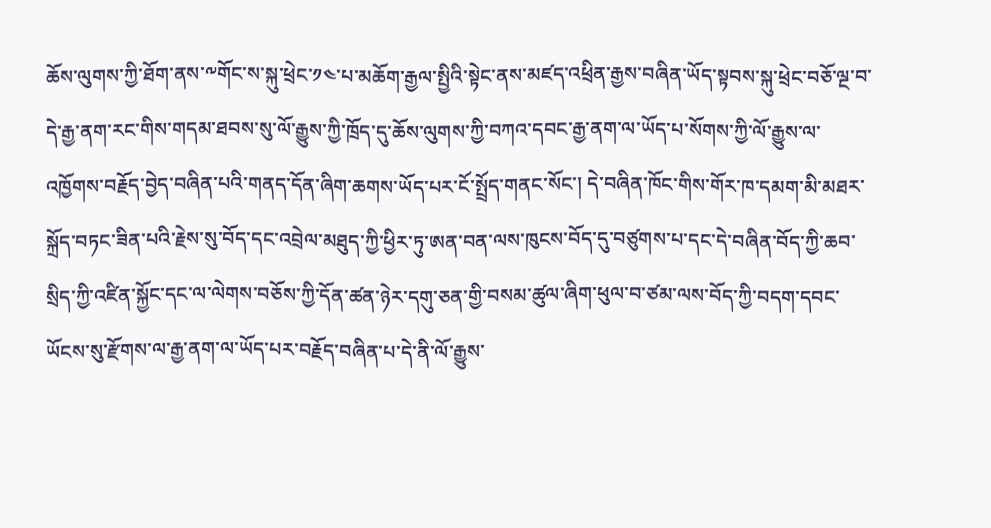ཆོས་ལུགས་ཀྱི་ཐོག་ནས་༸གོང་ས་སྐུ་ཕྲེང་༡༤་པ་མཆོག་རྒྱལ་སྤྱིའི་སྟེང་ནས་མཛད་འཕྲིན་རྒྱས་བཞིན་ཡོད་སྟབས་སྐུ་ཕྲེང་བཅོ་ལྔ་བ་དེ་རྒྱ་ནག་རང་གིས་གདམ་ཐབས་སུ་ལོ་རྒྱུས་ཀྱི་ཁྲོད་དུ་ཆོས་ལུགས་ཀྱི་བཀའ་དབང་རྒྱ་ནག་ལ་ཡོད་པ་སོགས་ཀྱི་ལོ་རྒྱུས་ལ་འཁྱོགས་བརྗོད་བྱེད་བཞིན་པའི་གནད་དོན་ཞིག་ཆགས་ཡོད་པར་ངོ་སྤྲོད་གནང་སོང་། དེ་བཞིན་ཁོང་གིས་གོར་ཁ་དམག་མི་མཐར་སྐྲོད་བཏང་ཟིན་པའི་རྗེས་སུ་བོད་དང་འབྲེལ་མཐུད་ཀྱི་ཕྱིར་ཏུ་ཨན་བན་ལས་ཁུངས་བོད་དུ་བཙུགས་པ་དང་དེ་བཞིན་བོད་ཀྱི་ཆབ་སྲིད་ཀྱི་འཛིན་སྐྱོང་དང་ལ་ལེགས་བཅོས་ཀྱི་དོན་ཚན་ཉེར་དགུ་ཅན་གྱི་བསམ་ཚུལ་ཞིག་ཕུལ་བ་ཙམ་ལས་བོད་ཀྱི་བདག་དབང་ཡོངས་སུ་རྫོགས་ལ་རྒྱ་ནག་ལ་ཡོད་པར་བརྗོད་བཞིན་པ་དེ་ནི་ལོ་རྒྱུས་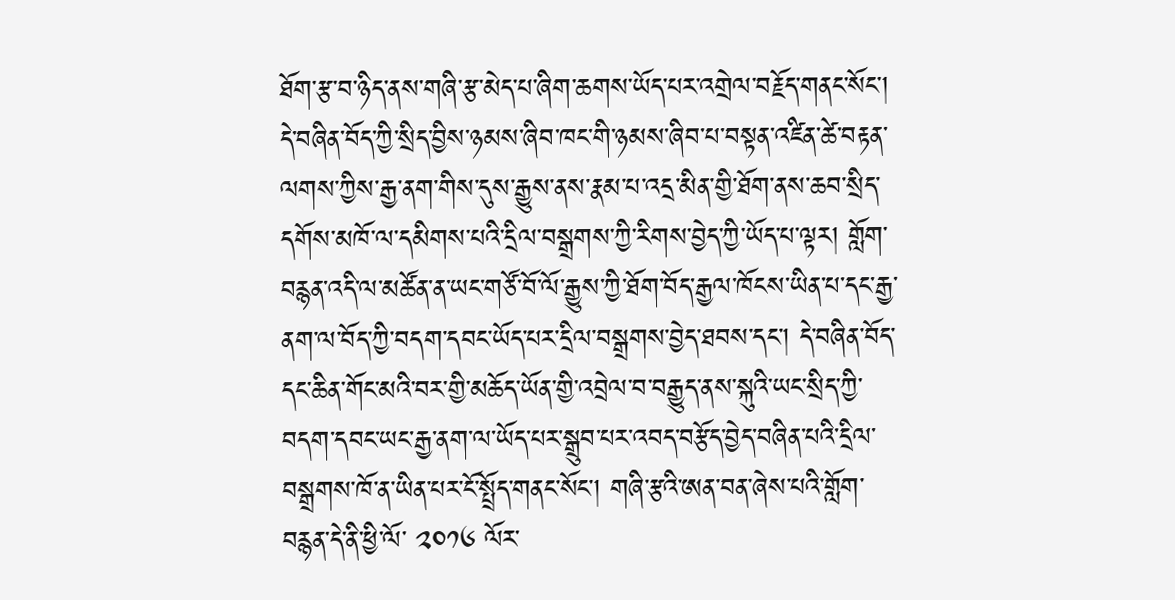ཐོག་རྩ་བ་ཉིད་ནས་གཞི་རྩ་མེད་པ་ཞིག་ཆགས་ཡོད་པར་འགྲེལ་བརྗོད་གནང་སོང་། དེ་བཞིན་བོད་ཀྱི་སྲིད་བྱིས་ཉམས་ཞིབ་ཁང་གི་ཉམས་ཞིབ་པ་བསྟན་འཛིན་ཚེ་བརྟན་ལགས་ཀྱིས་རྒྱ་ནག་གིས་དུས་རྒྱུས་ནས་རྣམ་པ་འདྲ་མིན་གྱི་ཐོག་ནས་ཆབ་སྲིད་དགོས་མཁོ་ལ་དམིགས་པའི་དྲིལ་བསྒྲགས་ཀྱི་རིགས་བྱེད་ཀྱི་ཡོད་པ་ལྟར། གློག་བརྙན་འདི་ལ་མཚོན་ན་ཡང་གཙོ་བོ་ལོ་རྒྱུས་ཀྱི་ཐོག་བོད་རྒྱལ་ཁོངས་ཡིན་པ་དང་རྒྱ་ནག་ལ་བོད་ཀྱི་བདག་དབང་ཡོད་པར་དྲིལ་བསྒྲགས་བྱེད་ཐབས་དང་། དེ་བཞིན་བོད་དང་ཆིན་གོང་མའི་བར་གྱི་མཆོད་ཡོན་གྱི་འབྲེལ་བ་བརྒྱུད་ནས་སྐུའི་ཡང་སྲིད་ཀྱི་བདག་དབང་ཡང་རྒྱ་ནག་ལ་ཡོད་པར་སྒྲུབ་པར་འབད་བརྩོད་བྱེད་བཞིན་པའི་དྲིལ་བསྒྲགས་ཁོ་ན་ཡིན་པར་ངོ་སྤྲོད་གནང་སོང་། གཞི་རྩའི་ཨན་བན་ཞེས་པའི་གློག་བརྙན་དེ་ནི་ཕྱི་ལོ་ ༢༠༡༦ ལོར་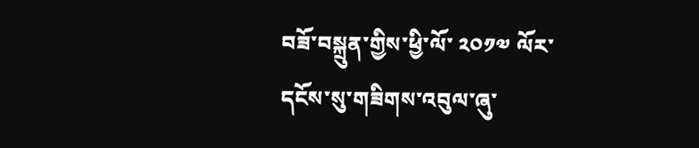བཟོ་བསྐྲུན་གྱིས་ཕྱི་ལོ་ ༢༠༡༧ ལོར་དངོས་སུ་གཟིགས་འབུལ་ཞུ་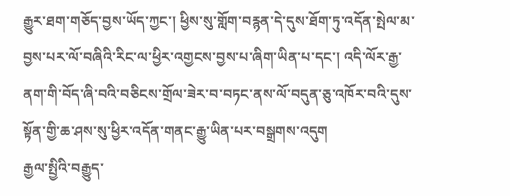རྒྱུར་ཐག་གཅོད་བྱས་ཡོད་ཀྱང་། ཕྱིས་སུ་གློག་བརྙན་དེ་དུས་ཐོག་ཏུ་འདོན་སྤེལ་མ་བྱས་པར་ལོ་བཞིའི་རིང་ལ་ཕྱིར་འགྱངས་བྱས་པ་ཞིག་ཡིན་པ་དང་། འདི་ལོར་རྒྱ་ནག་གི་བོད་ཞི་བའི་བཅིངས་གྲོལ་ཟེར་བ་བཏང་ནས་ལོ་བདུན་ཅུ་འཁོར་བའི་དུས་སྟོན་གྱི་ཆ་ཤས་སུ་ཕྱིར་འདོན་གནང་རྒྱུ་ཡིན་པར་བསྒྲགས་འདུག
རྒྱལ་སྤྱིའི་བརྒྱུད་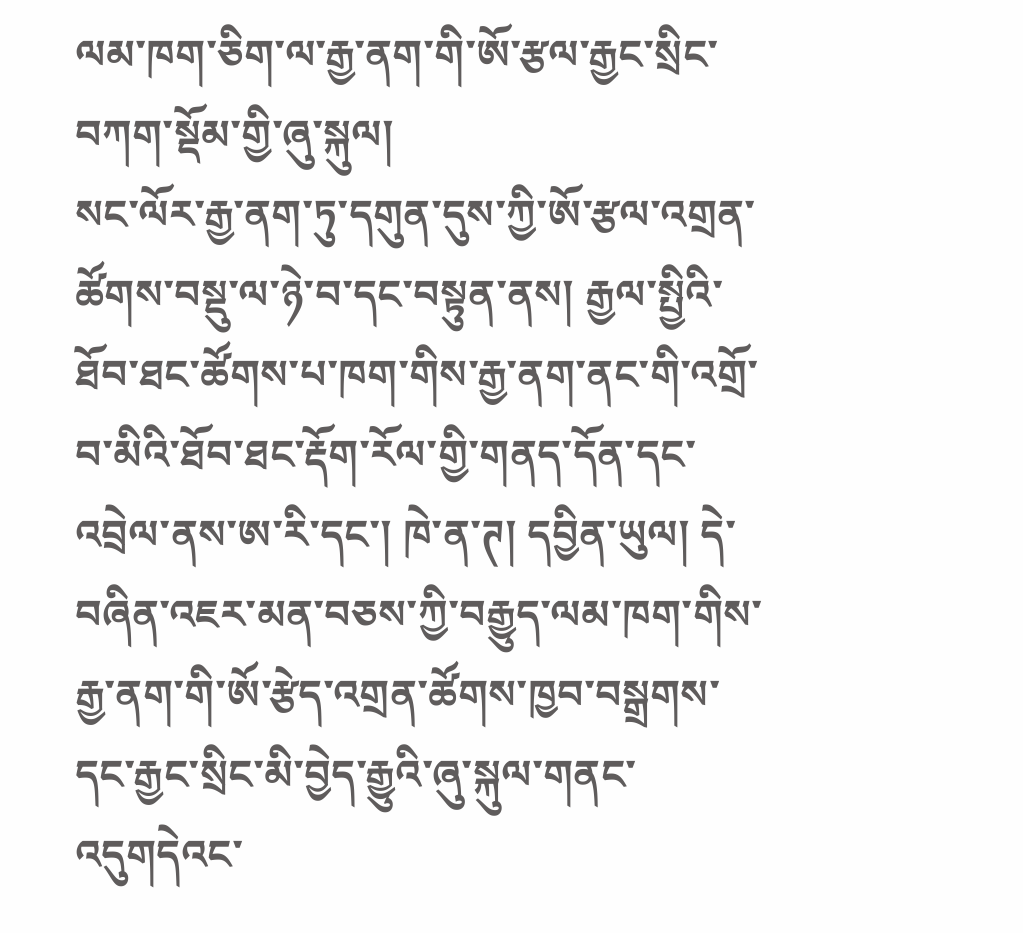ལམ་ཁག་ཅིག་ལ་རྒྱ་ནག་གི་ཨོ་རྩལ་རྒྱང་སྲིང་བཀག་སྡོམ་གྱི་ཞུ་སྐུལ།
སང་ལོར་རྒྱ་ནག་ཏུ་དགུན་དུས་ཀྱི་ཨོ་རྩལ་འགྲན་ཚོགས་བསྡུ་ལ་ཉེ་བ་དང་བསྟུན་ནས། རྒྱལ་སྤྱིའི་ཐོབ་ཐང་ཚོགས་པ་ཁག་གིས་རྒྱ་ནག་ནང་གི་འགྲོ་བ་མིའི་ཐོབ་ཐང་རྡོག་རོལ་གྱི་གནད་དོན་དང་འབྲེལ་ནས་ཨ་རི་དང་། ཁེ་ན་ཊ། དབྱིན་ཡུལ། དེ་བཞིན་འཇར་མན་བཅས་ཀྱི་བརྒྱུད་ལམ་ཁག་གིས་རྒྱ་ནག་གི་ཨོ་རྩེད་འགྲན་ཚོགས་ཁྱབ་བསྒྲགས་དང་རྒྱང་སྲིང་མི་བྱེད་རྒྱུའི་ཞུ་སྐུལ་གནང་འདུགདེའང་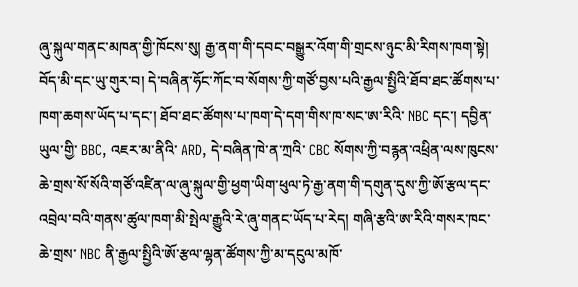ཞུ་སྐུལ་གནང་མཁན་གྱི་ཁོངས་སུ། རྒྱ་ནག་གི་དབང་བསྒྱུར་འོག་གི་གྲངས་ཉུང་མི་རིགས་ཁག་སྟེ། བོད་མི་དང་ཡུ་གུར་བ། དེ་བཞིན་ཧོང་ཀོང་བ་སོགས་ཀྱི་གཙོ་བྱས་པའི་རྒྱལ་སྤྱིའི་ཐོབ་ཐང་ཚོགས་པ་ཁག་ཆགས་ཡོད་པ་དང་། ཐོབ་ཐང་ཚོགས་པ་ཁག་དེ་དག་གིས་ཁ་སང་ཨ་རིའི་ NBC དང་། དབྱིན་ཡུལ་གྱི་ BBC, འཇར་མ་ནིའི་ ARD, དེ་བཞིན་ཁེ་ན་ཀྲའི་ CBC སོགས་ཀྱི་བརྙན་འཕྲིན་ལས་ཁུངས་ཆེ་གྲས་སོ་སོའི་གཙོ་འཛིན་ལ་ཞུ་སྐུལ་གྱི་ཕྱག་ཡིག་ཕུལ་ཏེ་རྒྱ་ནག་གི་དགུན་དུས་ཀྱི་ཨོ་རྩལ་དང་འབྲེལ་བའི་གནས་ཚུལ་ཁག་མི་སྤེལ་རྒྱུའི་རེ་ཞུ་གནང་ཡོད་པ་རེད། གཞི་རྩའི་ཨ་རིའི་གསར་ཁང་ཆེ་གྲས་ NBC ནི་རྒྱལ་སྤྱིའི་ཨོ་རྩལ་ལྷན་ཚོགས་ཀྱི་མ་དངུལ་མཁོ་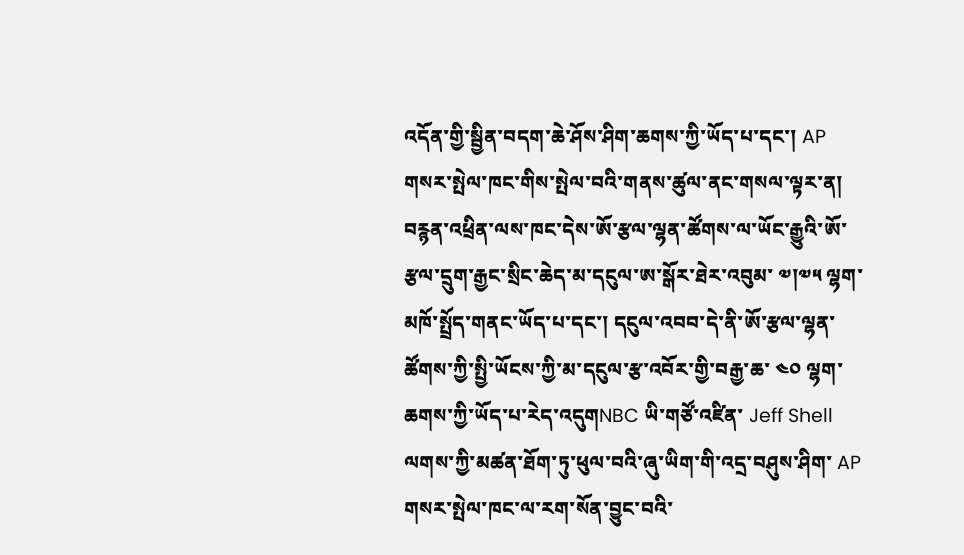འདོན་གྱི་སྦྱིན་བདག་ཆེ་ཤོས་ཤིག་ཆགས་ཀྱི་ཡོད་པ་དང་། AP གསར་སྤེལ་ཁང་གིས་སྤེལ་བའི་གནས་ཚུལ་ནང་གསལ་ལྟར་ན། བརྙན་འཕྲིན་ལས་ཁང་དེས་ཨོ་རྩལ་ལྷན་ཚོགས་ལ་ཡོང་རྒྱུའི་ཨོ་རྩལ་དྲུག་རྒྱང་སྲིང་ཆེད་མ་དངུལ་ཨ་སྒོར་ཐེར་འབུམ་ ༧།༧༥ ལྷག་མཁོ་སྤྲོད་གནང་ཡོད་པ་དང་། དངུལ་འབབ་དེ་ནི་ཨོ་རྩལ་ལྷན་ཚོགས་ཀྱི་སྤྱི་ཡོངས་ཀྱི་མ་དངུལ་རྩ་འབོར་གྱི་བརྒྱ་ཆ་ ༤༠ ལྷག་ཆགས་ཀྱི་ཡོད་པ་རེད་འདུགNBC ཡི་གཙོ་འཛིན་ Jeff Shell ལགས་ཀྱི་མཚན་ཐོག་ཏུ་ཕུལ་བའི་ཞུ་ཡིག་གི་འདྲ་བཤུས་ཤིག་ AP གསར་སྤེལ་ཁང་ལ་རག་སོན་བྱུང་བའི་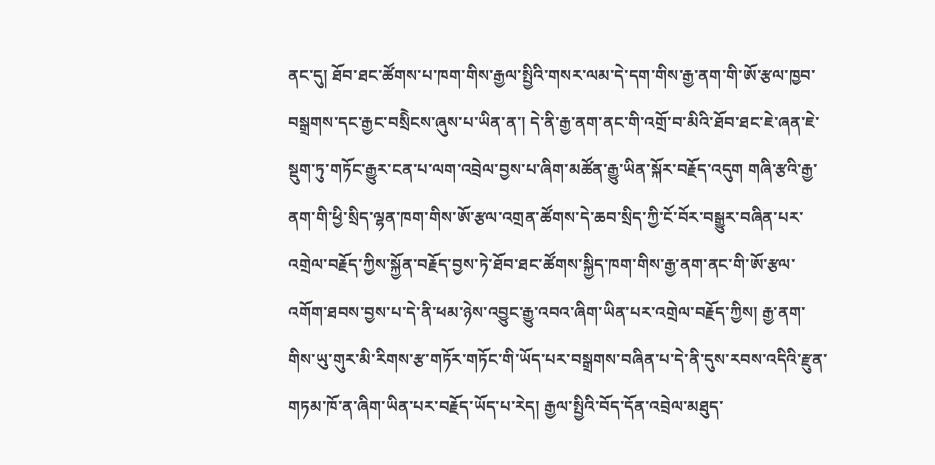ནང་དུ། ཐོབ་ཐང་ཚོགས་པ་ཁག་གིས་རྒྱལ་སྤྱིའི་གསར་ལམ་དེ་དག་གིས་རྒྱ་ནག་གི་ཨོ་རྩལ་ཁྱབ་བསྒྲགས་དང་རྒྱང་བསྲིེངས་ཞུས་པ་ཡིན་ན་། དེ་ནི་རྒྱ་ནག་ནང་གི་འགྲོ་བ་མིའི་ཐོབ་ཐང་ཇེ་ཞན་ཇེ་སྡུག་ཏུ་གཏོང་རྒྱུར་ངན་པ་ལག་འབྲེལ་བྱས་པ་ཞིག་མཚོན་རྒྱུ་ཡིན་སྐོར་བརྗོད་འདུག གཞི་རྩའི་རྒྱ་ནག་གི་ཕྱི་སྲིད་ལྷན་ཁག་གིས་ཨོ་རྩལ་འགྲན་ཚོགས་དེ་ཆབ་སྲིད་ཀྱི་ངོ་བོར་བསྒྱུར་བཞིན་པར་འགྲེལ་བརྗོད་ཀྱིས་སྐྱོན་བརྗོད་བྱས་ཏེ་ཐོབ་ཐང་ཚོགས་སྐྱིད་ཁག་གིས་རྒྱ་ནག་ནང་གི་ཨོ་རྩལ་འགོག་ཐབས་བྱས་པ་དེ་ནི་ཕམ་ཉེས་འབྱུང་རྒྱུ་འབའ་ཞིག་ཡིན་པར་འགྲེལ་བརྗོད་ཀྱིས། རྒྱ་ནག་གིས་ཡུ་གུར་མི་རིགས་རྩ་གཏོར་གཏོང་གི་ཡོད་པར་བསྒྲགས་བཞིན་པ་དེ་ནི་དུས་རབས་འདིའི་རྫུན་གཏམ་ཁོ་ན་ཞིག་ཡིན་པར་བརྗོད་ཡོད་པ་རེད། རྒྱལ་སྤྱིའི་བོད་དོན་འབྲེལ་མཐུད་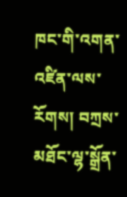ཁང་གི་འགན་འཛིན་ལས་རོགས། བཀྲས་མཐོང་ལྷ་སྒྲོན་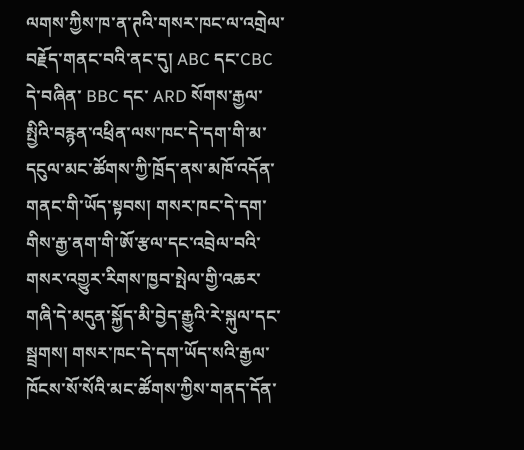ལགས་ཀྱིས་ཁ་ན་ཊའི་གསར་ཁང་ལ་འགྲེལ་བརྗོད་གནང་བའི་ནང་དུ། ABC དང་CBC དེ་བཞིན་ BBC དང་ ARD སོགས་རྒྱལ་སྤྱིའི་བརྙན་འཕྲིན་ལས་ཁང་དེ་དག་གི་མ་དངུལ་མང་ཚོགས་ཀྱི་ཁྲོད་ནས་མཁོ་འདོན་གནང་གི་ཡོད་སྟབས། གསར་ཁང་དེ་དག་གིས་རྒྱ་ནག་གི་ཨོ་རྩལ་དང་འབྲེལ་བའི་གསར་འགྱུར་རིགས་ཁྱབ་སྤེལ་གྱི་འཆར་གཞི་དེ་མདུན་སྐྱོད་མི་བྱེད་རྒྱུའི་རེ་སྐུལ་དང་སྦྲགས། གསར་ཁང་དེ་དག་ཡོད་སའི་རྒྱལ་ཁོངས་སོ་སོའི་མང་ཚོགས་ཀྱིས་གནད་དོན་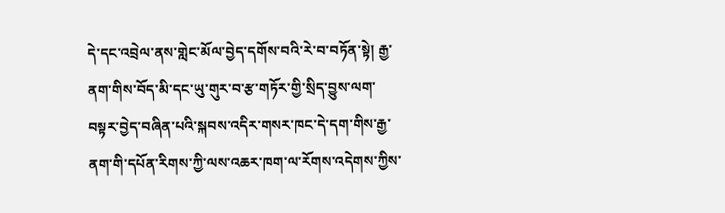དེ་དང་འབྲེལ་ནས་གླེང་མོལ་བྱེད་དགོས་བའི་རེ་བ་བཏོན་སྟེ། རྒྱ་ནག་གིས་བོད་མི་དང་ཡུ་གུར་བ་རྩ་གཏོར་གྱི་སྲིད་བྱུས་ལག་བསྟར་བྱེད་བཞིན་པའི་སྐབས་འདིར་གསར་ཁང་དེ་དག་གིས་རྒྱ་ནག་གི་དཔོན་རིགས་ཀྱི་ལས་འཆར་ཁག་ལ་རོགས་འདེགས་ཀྱིས་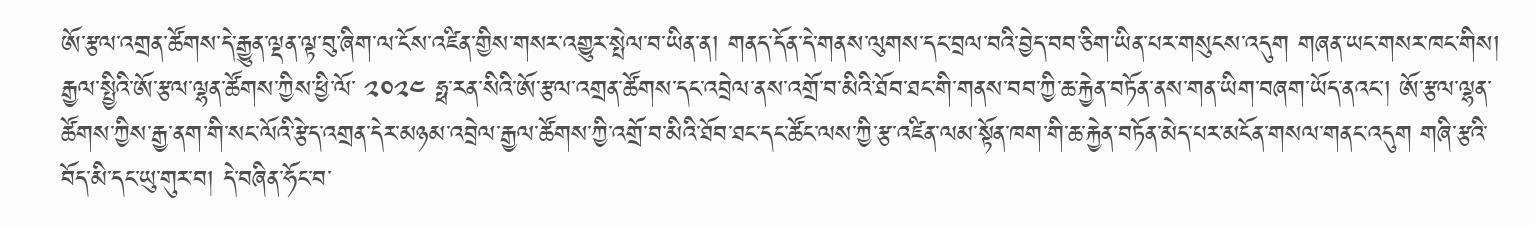ཨོ་རྩལ་འགྲན་ཚོགས་དེ་རྒྱུན་ལྡན་ལྟ་བུ་ཞིག་ལ་ངོས་འཛིན་གྱིས་གསར་འགྱུར་སྤེལ་བ་ཡིན་ན། གནད་དོན་དེ་གནས་ལུགས་དང་བྲལ་བའི་བྱེད་བབ་ཅིག་ཡིན་པར་གསུངས་འདུག གཞན་ཡང་གསར་ཁང་གིས། རྒྱལ་སྤྱིའི་ཨོ་རྩལ་ལྷན་ཚོགས་ཀྱིས་ཕྱི་ལོ་ ༢༠༢༤ ཧྥ་རན་སིའི་ཨོ་རྩལ་འགྲན་ཚོགས་དང་འབྲེལ་ནས་འགྲོ་བ་མིའི་ཐོབ་ཐང་གི་གནས་བབ་ཀྱི་ཆ་རྐྱེན་བཏོན་ནས་གན་ཡིག་བཞག་ཡོད་ནའང་། ཨོ་རྩལ་ལྷན་ཚོགས་ཀྱིས་རྒྱ་ནག་གི་སང་ལོའི་རྩེད་འགྲན་དེར་མཉམ་འབྲེལ་རྒྱལ་ཚོགས་ཀྱི་འགྲོ་བ་མིའི་ཐོབ་ཐང་དང་ཚོང་ལས་ཀྱི་རྩ་འཛིན་ལམ་སྟོན་ཁག་གི་ཆ་རྐྱེན་བཏོན་མེད་པར་མངོན་གསལ་གནང་འདུག གཞི་རྩའི་བོད་མི་དང་ཡུ་གུར་བ། དེ་བཞིན་ཧོང་བ་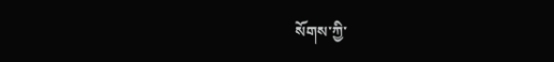སོགས་ཀྱི་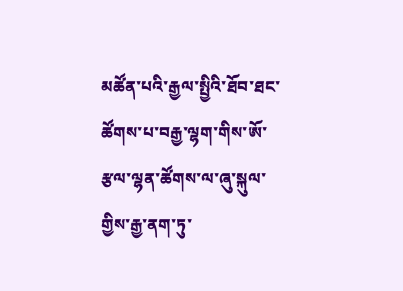མཚོན་པའི་རྒྱལ་སྤྱིའི་ཐོབ་ཐང་ཚོགས་པ་བརྒྱ་ལྷག་གིས་ཨོ་རྩལ་ལྷན་ཚོགས་ལ་ཞུ་སྐུལ་གྱིས་རྒྱ་ནག་ཏུ་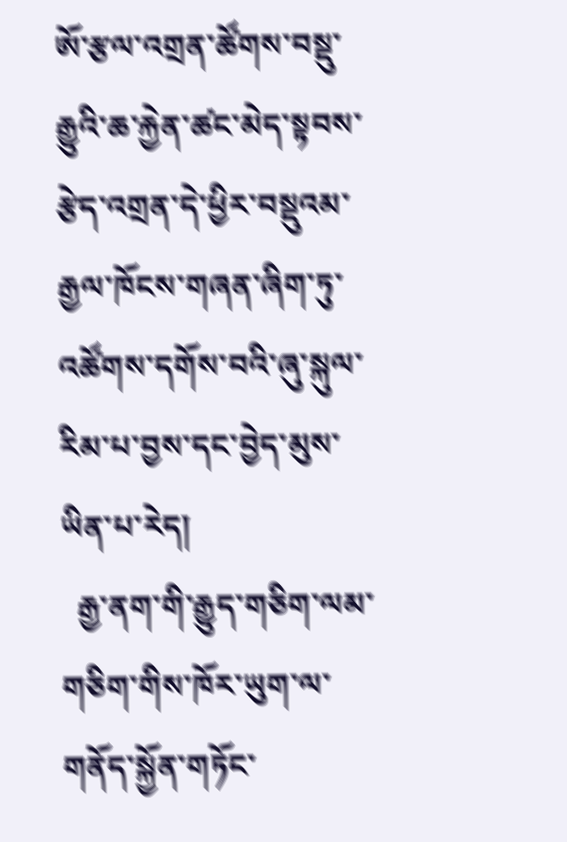ཨོ་རྩལ་འགྲན་ཚོགས་བསྡུ་རྒྱུའི་ཆ་རྐྱེན་ཚང་མེད་སྟབས་རྩེད་འགྲན་དེ་ཕྱིར་བསྡུའམ་རྒྱལ་ཁོངས་གཞན་ཞིག་ཏུ་འཚོགས་དགོས་བའི་ཞུ་སྐུལ་རིམ་པ་བྱས་དང་བྱེད་མུས་ཡིན་པ་རེད།
  རྒྱ་ནག་གི་རྒྱུད་གཅིག་ལམ་གཅིག་གིས་ཁོར་ཡུག་ལ་གནོད་སྐྱོན་གཏོང་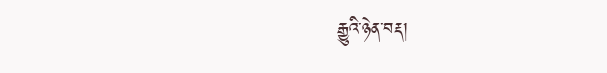རྒྱུའི་ཉེན་བརྡ།